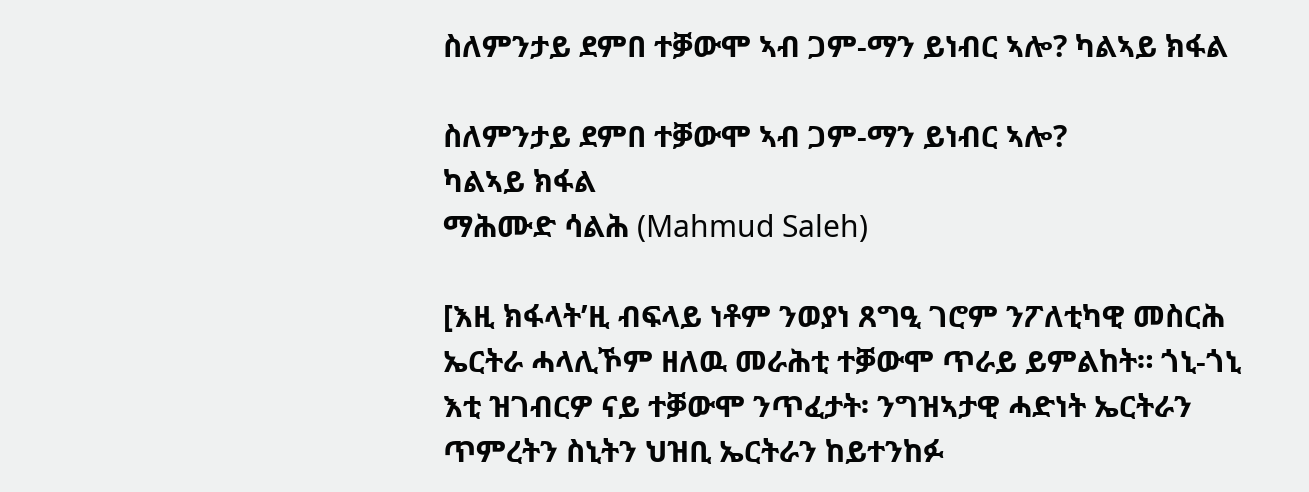ስለምንታይ ደምበ ተቓውሞ ኣብ ጋም-ማን ይነብር ኣሎ? ካልኣይ ክፋል

ስለምንታይ ደምበ ተቓውሞ ኣብ ጋም-ማን ይነብር ኣሎ?
ካልኣይ ክፋል
ማሕሙድ ሳልሕ (Mahmud Saleh)

[እዚ ክፋላት’ዚ ብፍላይ ነቶም ንወያነ ጸግዒ ገሮም ንፖለቲካዊ መስርሕ ኤርትራ ሓላሊኾም ዘለዉ መራሕቲ ተቓውሞ ጥራይ ይምልከት። ጎኒ-ጎኒ እቲ ዝገብርዎ ናይ ተቓውሞ ንጥፈታት፡ ንግዝኣታዊ ሓድነት ኤርትራን ጥምረትን ስኒትን ህዝቢ ኤርትራን ከይተንከፉ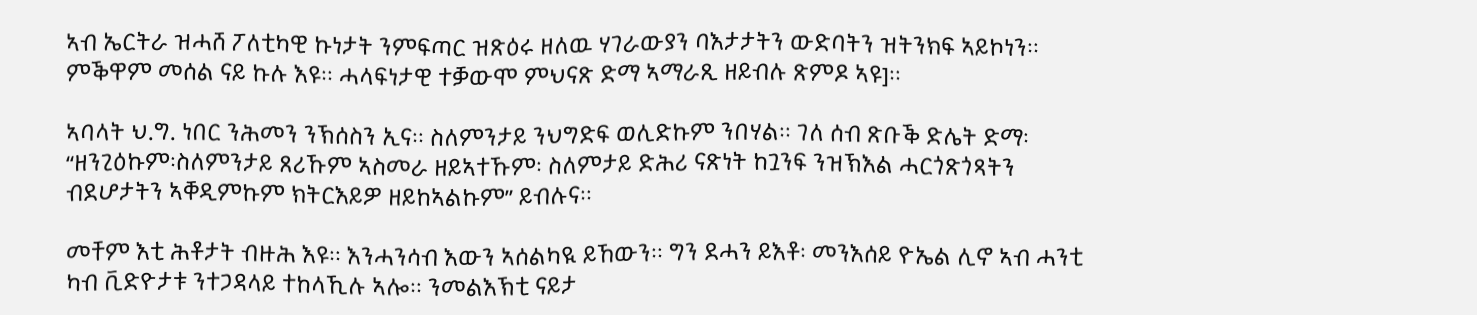ኣብ ኤርትራ ዝሓሸ ፖለቲካዊ ኩነታት ንምፍጣር ዝጽዕሩ ዘለዉ ሃገራውያን ባእታታትን ውድባትን ዝትንክፍ ኣይኮነን። ምቕዋም መሰል ናይ ኩሉ እዩ። ሓላፍነታዊ ተቓውሞ ምህናጽ ድማ ኣማራጺ ዘይብሉ ጽምዶ ኣዩ]።

ኣባላት ህ.ግ. ነበር ንሕመን ንኽሰስን ኢና። ስለምንታይ ንህግድፍ ወሊድኩም ንበሃል። ገለ ሰብ ጽቡቕ ድሌት ድማ፡ “ዘንጊዕኩም፡ስለምንታይ ጸሪኹም ኣስመራ ዘይኣተኹም፡ ስለምታይ ድሕሪ ናጽነት ከጓንፍ ንዝኽእል ሓርጎጽጎጻትን ብደሆታትን ኣቐዲምኩም ክትርእይዎ ዘይከኣልኩም” ይብሉና።

መቸም እቲ ሕቶታት ብዙሕ እዩ። እንሓንሳብ እውን ኣሰልካዪ ይኸውን። ግን ደሓን ይእቶ፡ መንእሰይ ዮኤል ሊኖ ኣብ ሓንቲ ካብ ቪድዮታቱ ንተጋዳላይ ተከላኺሉ ኣሎ። ንመልእኽቲ ናይታ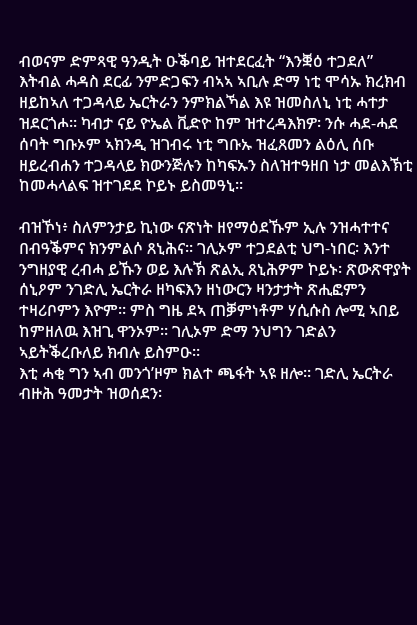ብወናም ድምጻዊ ዓንዲት ዑቕባይ ዝተደርፈት “እንቛዕ ተጋደለ” እትብል ሓዳስ ደርፊ ንምድጋፍን ብኣኣ ኣቢሉ ድማ ነቲ ሞሳኡ ክረክብ ዘይከኣለ ተጋዳላይ ኤርትራን ንምክልኻል እዩ ዝመስለኒ ነቲ ሓተታ ዝደርጎሖ። ካብታ ናይ ዮኤል ቪድዮ ከም ዝተረዳእክዎ፡ ንሱ ሓደ-ሓደ ሰባት ግቡኦም ኣክንዲ ዝገብሩ ነቲ ግቡኡ ዝፈጸመን ልዕሊ ሰቡ ዘይረብሐን ተጋዳላይ ክውንጅሉን ከካፍኡን ስለዝተዓዘበ ነታ መልእኽቲ ከመሓላልፍ ዝተገደደ ኮይኑ ይስመዓኒ።

ብዝኾነ፥ ስለምንታይ ኪነው ናጽነት ዘየማዕደኹም ኢሉ ንዝሓተተና በብዓቕምና ክንምልሶ ጸኒሕና። ገሊኦም ተጋደልቲ ህግ-ነበር፡ እንተ ንግዘያዊ ረብሓ ይኹን ወይ እሉኽ ጽልኢ ጸኒሕዎም ኮይኑ፡ ጽውጽዋያት ሰኒዖም ንገድሊ ኤርትራ ዘካፍእን ዘነውርን ዛንታታት ጽሒፎምን ተዛሪቦምን እዮም። ምስ ግዜ ደኣ ጠቓምነቶም ሃሲሱስ ሎሚ ኣበይ ከምዘለዉ እዝጊ ዋንኦም። ገሊኦም ድማ ንህግን ገድልን ኣይትቕረቡለይ ክብሉ ይስምዑ።
እቲ ሓቂ ግን ኣብ መንጎ’ዞም ክልተ ጫፋት ኣዩ ዘሎ። ገድሊ ኤርትራ ብዙሕ ዓመታት ዝወሰደን፡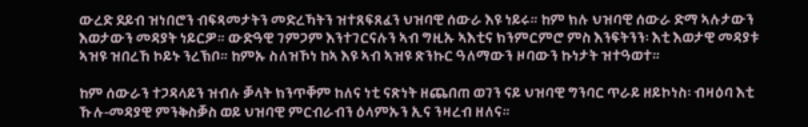ውረድ ደይብ ዝነበሮን ብፍጻመታትን መድረኻትን ዝተጸፍጸፈን ህዝባዊ ሰውራ እዩ ነይሩ። ከም ክሉ ህዝባዊ ሰውራ ድማ ኣሉታውን እወታውን መዳያት ነይርዎ። ውድዓዊ ገምጋም እንተገርናሉን ኣብ ግዚኡ ኣእቲና ክንምርምሮ ምስ እንፍትንን፡ እቲ እወታዊ መዳያቱ ኣዝዩ ዝበረኸ ኮይኑ ንረኽቦ። ከምኡ ስለዝኾነ ከኣ እዩ ኣብ ኣዝዩ ጽንኩር ዓለማውን ዞባውን ኩነታት ዝተዓወተ።

ከም ሰውራን ተጋዳላይን ዝብሉ ቓላት ክንጥቐም ከለና ነቲ ናጽነት ዘጨበጠ ወገን ናይ ህዝባዊ ግንባር ጥራይ ዘይኮነስ፡ ብዛዕባ እቲ ኹሉ-መዳያዊ ምንቅስቓስ ወይ ህዝባዊ ምርብራብን ዕላምኡን ኢና ንዛረብ ዘለና።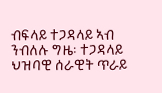ብፍላይ ተጋዳላይ ኣብ ንብለሉ ግዜ፡ ተጋዳላይ ህዝባዊ ሰራዊት ጥራይ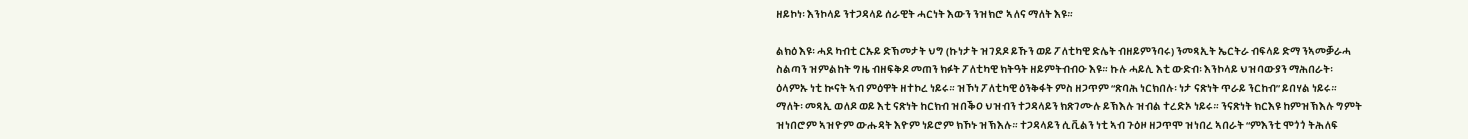ዘይኮነ፡ እንኮላይ ንተጋዳላይ ሰራዊት ሓርነት እውን ንዝክሮ ኣለና ማለት እዩ።

ልክዕ እዩ፡ ሓደ ካብቲ ርኡይ ድኽመታት ህግ (ኩነታት ዝገደዶ ይኹን ወይ ፖለቲካዊ ድሌት ብዘይምንባሩ) ንመጻኢት ኤርትራ ብፍላይ ድማ ንኣመቓራሓ ስልጣን ዝምልከት ግዜ ብዘፍቅዶ መጠን ክፉት ፖለቲካዊ ክትዓት ዘይምትብብዑ እዩ። ኩሉ ሓይሊ እቲ ውድብ፡ እንኮላይ ህዝባውያን ማሕበራት፡ ዕላምኡ ነቲ ኲናት ኣብ ምዕዋት ዘተኮረ ነይሩ። ዝኾነ ፖለቲካዊ ዕንቅፋት ምስ ዘጋጥም “ጽባሕ ነርክበሉ፡ ነታ ናጽነት ጥራይ ንርከብ” ይበሃል ነይሩ። ማለት፡ መጻኢ ወለዶ ወይ እቲ ናጽነት ከርክብ ዝበቕዐ ህዝብን ተጋዳላይን ክጽገሙሉ ይኽእሉ ዝብል ተረድኦ ነይሩ። ንናጽነት ክርእዩ ከምዝኽእሉ ግምት ዝነበሮም ኣዝዮም ውሑዳት እዮም ነይሮም ክኾኑ ዝኽእሉ። ተጋዳላይን ሲቪልን ነቲ ኣብ ጉዕዞ ዘጋጥሞ ዝነበረ ኣበራት “ምእንቲ ሞጎጎ ትሕለፍ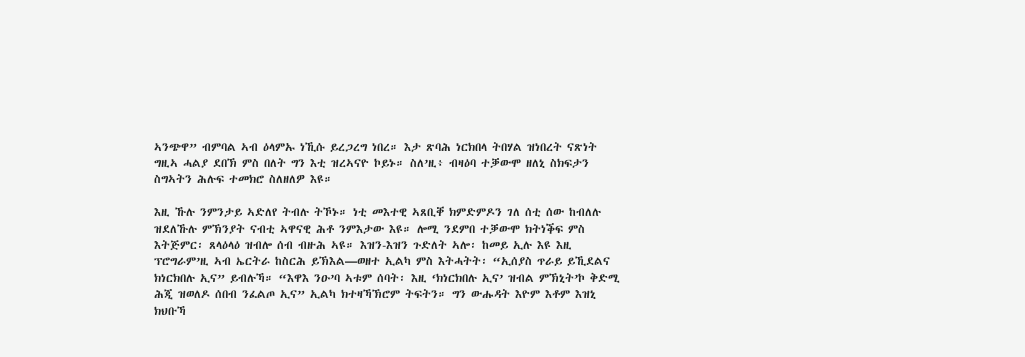ኣንጭዋ” ብምባል ኣብ ዕላምኡ ነኺሱ ይረጋረግ ነበረ። እታ ጽባሕ ነርክበላ ትበሃል ዝነበረት ናጽነት ግዚኣ ሓልያ ደበኽ ምስ በለት ግን እቲ ዝረኣናዮ ኮይኑ። ስለ’ዚ፥ ብዛዕባ ተቓውሞ ዘለኒ ስክፍታን ስግኣትን ሕሉፍ ተመክሮ ስለዘለዎ እዩ።

እዚ ኹሉ ንምንታይ ኣድለየ ትብሉ ትኾኑ። ነቲ መእተዊ ኣጸቢቐ ክምድምዶን ገለ ሰቲ ሰው ከብለሉ ዝደለኹሉ ምኽንያት ናብቲ ኣዋናዊ ሕቶ ንምእታው እዩ። ሎሚ ንደምበ ተቓውሞ ክትነቕፍ ምስ እትጅምር፡ ጸላዕላዕ ዝብሎ ሰብ ብዙሕ ኣዩ። እዝን-እዝን ጉድለት ኣሎ፡ ከመይ ኢሉ እዩ እዚ ፕሮግራም’ዚ ኣብ ኤርትራ ከስርሕ ይኽእል—ወዘተ ኢልካ ምስ እትሓትት፡ “ኢሰያስ ጥራይ ይኺደልና ክነርክበሉ ኢና” ይብሉኻ። “እዋእ ንዑ’ባ ኣቱም ሰባት፡ እዚ ‘ክነርክበሉ ኢና’ ዝብል ምኽኒት’ኮ ቅድሚ ሕጂ ዝወለዶ ሰበብ ንፈልጦ ኢና” ኢልካ ክተዛኻኽሮም ትፍትን። ግን ውሑዳት እዮም እቶም እዝኒ ክህቡኻ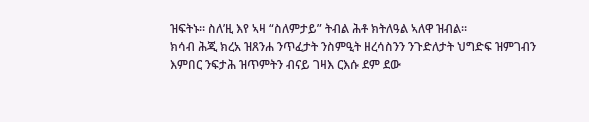ዝፍትኑ። ስለ’ዚ እየ ኣዛ “ስለምታይ” ትብል ሕቶ ክትለዓል ኣለዋ ዝብል።
ክሳብ ሕጂ ክረአ ዝጸንሐ ንጥፈታት ንስምዒት ዘረሳስንን ንጉድለታት ህግድፍ ዝምገብን እምበር ንፍታሕ ዝጥምትን ብናይ ገዛእ ርእሱ ደም ደው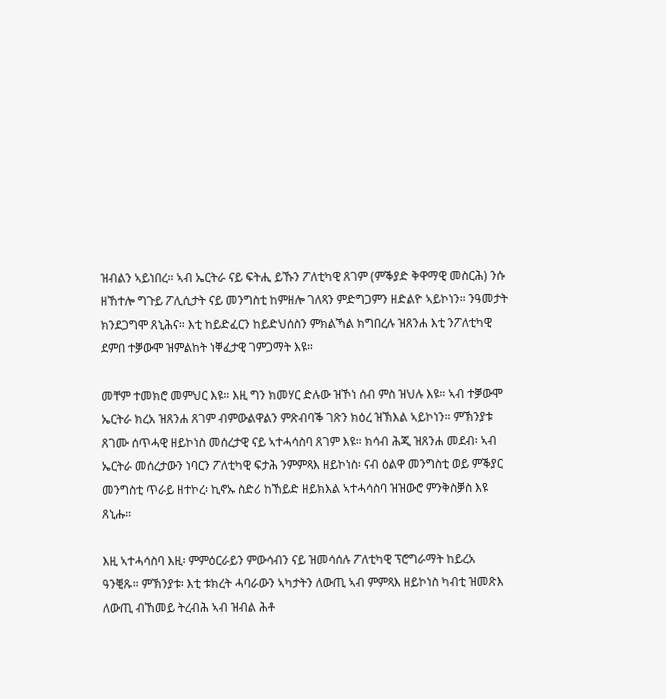ዝብልን ኣይነበረ። ኣብ ኤርትራ ናይ ፍትሒ ይኹን ፖለቲካዊ ጸገም (ምቕያድ ቅዋማዊ መስርሕ) ንሱ ዘኸተሎ ግጉይ ፖሊሲታት ናይ መንግስቲ ከምዘሎ ገለጻን ምድግጋምን ዘድልዮ ኣይኮነን። ንዓመታት ክንደጋግሞ ጸኒሕና። እቲ ከይድፈርን ከይድህሰስን ምክልኻል ክግበረሉ ዝጸንሐ እቲ ንፖለቲካዊ ደምበ ተቓውሞ ዝምልከት ነቐፈታዊ ገምጋማት እዩ።

መቸም ተመክሮ መምህር እዩ። እዚ ግን ክመሃር ድሉው ዝኾነ ሰብ ምስ ዝህሉ እዩ። ኣብ ተቓውሞ ኤርትራ ክረአ ዝጸንሐ ጸገም ብምውልዋልን ምጽብባቕ ገጽን ክዕረ ዝኽእል ኣይኮነን። ምኽንያቱ ጸገሙ ሰጥሓዊ ዘይኮነስ መሰረታዊ ናይ ኣተሓሳስባ ጸገም እዩ። ክሳብ ሕጂ ዝጸንሐ መደብ፡ ኣብ ኤርትራ መሰረታውን ነባርን ፖለቲካዊ ፍታሕ ንምምጻእ ዘይኮነስ፡ ናብ ዕልዋ መንግስቲ ወይ ምቕያር መንግስቲ ጥራይ ዘተኮረ፡ ኪኖኡ ስድሪ ከኸይድ ዘይክእል ኣተሓሳስባ ዝዝውሮ ምንቅስቓስ እዩ ጸኒሑ።

እዚ ኣተሓሳስባ እዚ፡ ምምዕርራይን ምውሳብን ናይ ዝመሳሰሉ ፖለቲካዊ ፕሮግራማት ከይረአ ዓንቒጹ። ምኽንያቱ፡ እቲ ቱክረት ሓባራውን ኣካታትን ለውጢ ኣብ ምምጻእ ዘይኮነስ ካብቲ ዝመጽእ ለውጢ ብኸመይ ትረብሕ ኣብ ዝብል ሕቶ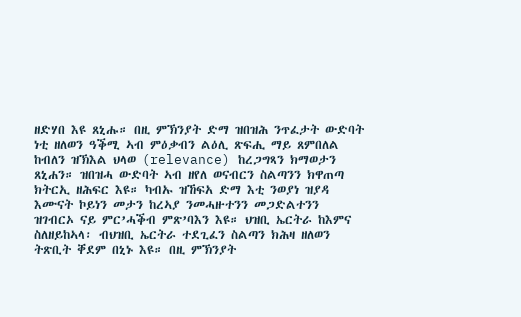ዘድሃበ እዩ ጸኒሑ። በዚ ምኽንያት ድማ ዝበዝሕ ንጥፈታት ውድባት ነቲ ዘለወን ዓቕሚ ኣብ ምዕቃብን ልዕሊ ጽፍሒ ማይ ጸምበለል ከብለን ዝኽእል ህላወ (relevance) ከረጋግጻን ክማወታን ጸኒሐን። ዝበዝሓ ውድባት ኣብ ዘየለ ወናብርን ስልጣንን ክዋጠጣ ክትርኢ ዘሕፍር እዩ። ካብኡ ዝኸፍአ ድማ እቲ ንወያነ ዝያዳ እሙናት ኮይነን መታን ከረኣያ ንመሓዙተንን መጋድልተንን ዝገብርኦ ናይ ምር’ሓቕብ ምጽ’ባእን እዩ። ህዝቢ ኤርትራ ከእምና ስለዘይከኣላ፡ ብህዝቢ ኤርትራ ተደጊፈን ስልጣን ክሕዛ ዘለወን ትጽቢት ቐደም በኒኑ እዩ። በዚ ምኽንያት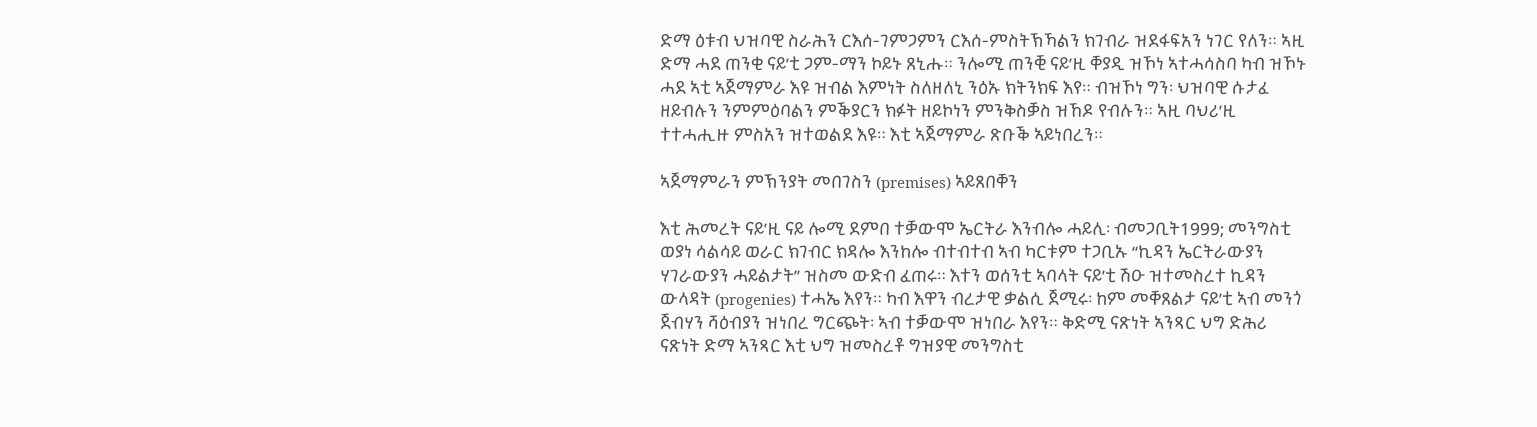ድማ ዕቱብ ህዝባዊ ስራሕን ርእሰ-ገምጋምን ርእሰ-ምስትኽኻልን ክገብራ ዝደፋፍአን ነገር የለን። ኣዚ ድማ ሓደ ጠንቂ ናይ’ቲ ጋም-ማን ኮይኑ ጸኒሑ። ንሎሚ ጠንቒ ናይ’ዚ ቐያዲ ዝኾነ ኣተሓሳስባ ካብ ዝኾኑ ሓደ ኣቲ ኣጀማምራ እዩ ዝብል እምነት ስለዘለኒ ንዕኡ ክትንክፍ እየ። ብዝኾነ ግን፡ ህዝባዊ ሱታፈ ዘይብሉን ንምምዕባልን ምቕያርን ክፉት ዘይኮነን ምንቅስቓስ ዝኸዶ የብሉን። ኣዚ ባህሪ’ዚ ተተሓሒዙ ምስአን ዝተወልደ እዩ። እቲ ኣጀማምራ ጽቡቕ ኣይነበረን።

ኣጀማምራን ምኽንያት መበገስን (premises) ኣይጸበቐን

እቲ ሕመረት ናይ’ዚ ናይ ሎሚ ደምበ ተቓውሞ ኤርትራ እንብሎ ሓይሊ፡ ብመጋቢት1999; መንግስቲ ወያነ ሳልሳይ ወራር ክገብር ክዳሎ እንከሎ ብተብተብ ኣብ ካርቱም ተጋቢኡ “ኪዳን ኤርትራውያን ሃገራውያን ሓይልታት” ዝስመ ውድብ ፈጠሩ። እተን ወሰንቲ ኣባላት ናይ’ቲ ሽዑ ዝተመስረተ ኪዳን ውላዳት (progenies) ተሓኤ እየን። ካብ እዋን ብረታዊ ቃልሲ ጀሚሩ፡ ከም መቐጸልታ ናይ’ቲ ኣብ መንጎ ጀብሃን ሻዕብያን ዝነበረ ግርጭት፡ ኣብ ተቓውሞ ዝነበራ እየን። ቅድሚ ናጽነት ኣንጻር ህግ ድሕሪ ናጽነት ድማ ኣንጻር እቲ ህግ ዝመስረቶ ግዝያዊ መንግስቲ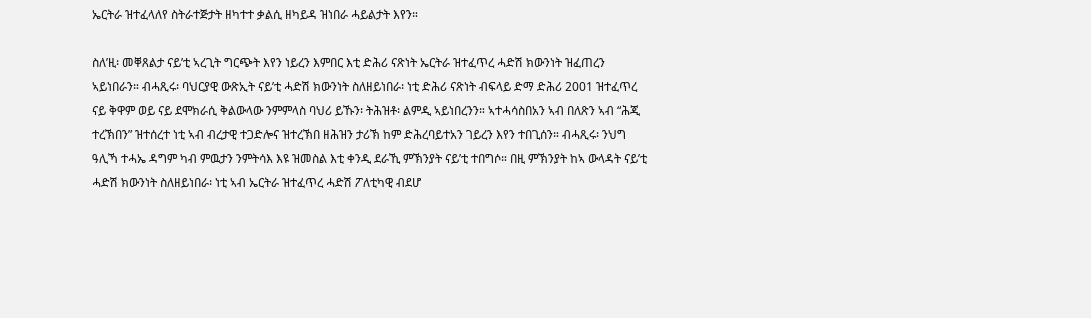ኤርትራ ዝተፈላለየ ስትራተጅታት ዘካተተ ቃልሲ ዘካይዳ ዝነበራ ሓይልታት እየን።

ስለ’ዚ፡ መቐጸልታ ናይ’ቲ ኣረጊት ግርጭት እየን ነይረን እምበር እቲ ድሕሪ ናጽነት ኤርትራ ዝተፈጥረ ሓድሽ ክውንነት ዝፈጠረን ኣይነበራን። ብሓጺሩ፡ ባህርያዊ ውጽኢት ናይ’ቲ ሓድሽ ክውንነት ስለዘይነበራ፡ ነቲ ድሕሪ ናጽነት ብፍላይ ድማ ድሕሪ 2001 ዝተፈጥረ ናይ ቅዋም ወይ ናይ ደሞክራሲ ቅልውላው ንምምላስ ባህሪ ይኹን፡ ትሕዝቶ፡ ልምዲ ኣይነበረንን። ኣተሓሳስበአን ኣብ በለጽን ኣብ “ሕጂ ተረኽበን” ዝተሰረተ ነቲ ኣብ ብረታዊ ተጋድሎና ዝተረኽበ ዘሕዝን ታሪኽ ከም ድሕረባይተአን ገይረን እየን ተበጊሰን። ብሓጺሩ፡ ንህግ ዓሊኻ ተሓኤ ዳግም ካብ ምዉታን ንምትሳእ እዩ ዝመስል እቲ ቀንዲ ደራኺ ምኽንያት ናይ’ቲ ተበግሶ። በዚ ምኽንያት ከኣ ውላዳት ናይ’ቲ ሓድሽ ክውንነት ስለዘይነበራ፡ ነቲ ኣብ ኤርትራ ዝተፈጥረ ሓድሽ ፖለቲካዊ ብደሆ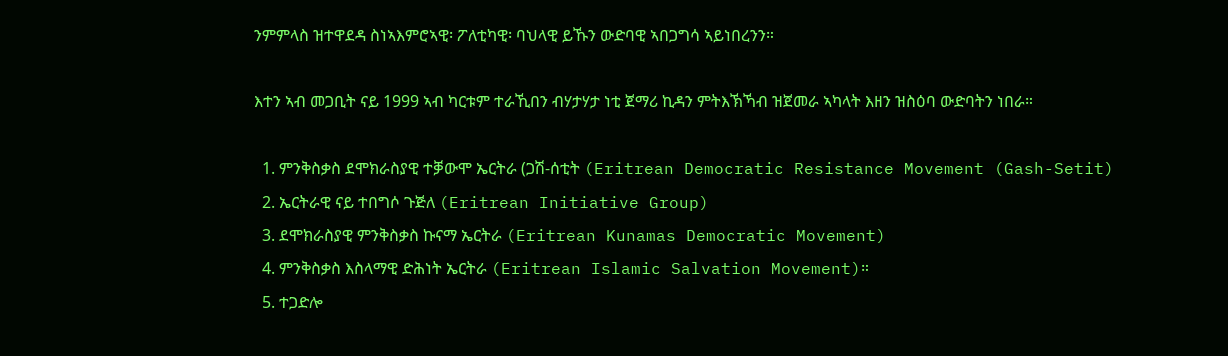ንምምላስ ዝተዋደዳ ስነኣእምሮኣዊ፡ ፖለቲካዊ፡ ባህላዊ ይኹን ውድባዊ ኣበጋግሳ ኣይነበረንን።

እተን ኣብ መጋቢት ናይ 1999 ኣብ ካርቱም ተራኺበን ብሃታሃታ ነቲ ጀማሪ ኪዳን ምትእኽኻብ ዝጀመራ ኣካላት እዘን ዝስዕባ ውድባትን ነበራ።

  1. ምንቅስቃስ ደሞክራስያዊ ተቓውሞ ኤርትራ (ጋሽ-ሰቲት (Eritrean Democratic Resistance Movement (Gash-Setit)
  2. ኤርትራዊ ናይ ተበግሶ ጉጅለ (Eritrean Initiative Group)
  3. ደሞክራስያዊ ምንቅስቃስ ኩናማ ኤርትራ (Eritrean Kunamas Democratic Movement)
  4. ምንቅስቃስ እስላማዊ ድሕነት ኤርትራ (Eritrean Islamic Salvation Movement)።
  5. ተጋድሎ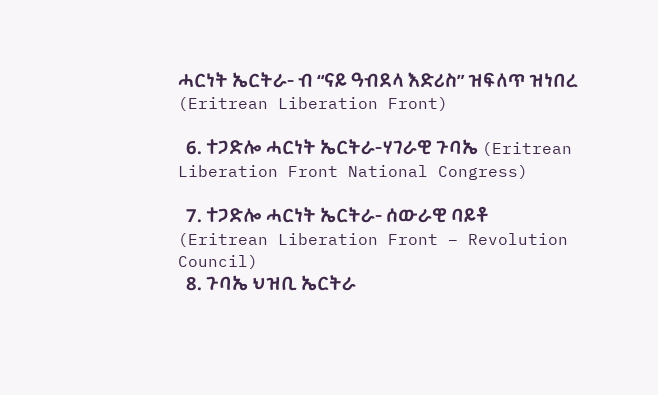ሓርነት ኤርትራ- ብ “ናይ ዓብደላ እድሪስ” ዝፍለጥ ዝነበረ (Eritrean Liberation Front)

  6. ተጋድሎ ሓርነት ኤርትራ-ሃገራዊ ጉባኤ (Eritrean Liberation Front National Congress)

  7. ተጋድሎ ሓርነት ኤርትራ- ሰውራዊ ባይቶ (Eritrean Liberation Front – Revolution Council)
  8. ጉባኤ ህዝቢ ኤርትራ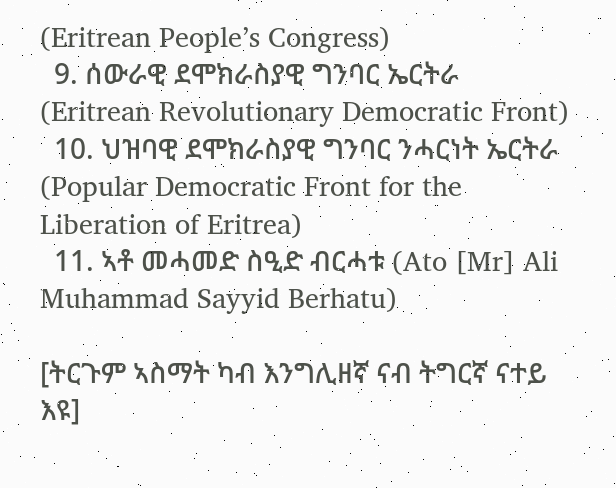(Eritrean People’s Congress)
  9. ሰውራዊ ደሞክራስያዊ ግንባር ኤርትራ (Eritrean Revolutionary Democratic Front)
  10. ህዝባዊ ደሞክራስያዊ ግንባር ንሓርነት ኤርትራ (Popular Democratic Front for the Liberation of Eritrea)
  11. ኣቶ መሓመድ ስዒድ ብርሓቱ (Ato [Mr] Ali Muhammad Sayyid Berhatu)

[ትርጉም ኣስማት ካብ እንግሊዘኛ ናብ ትግርኛ ናተይ እዩ]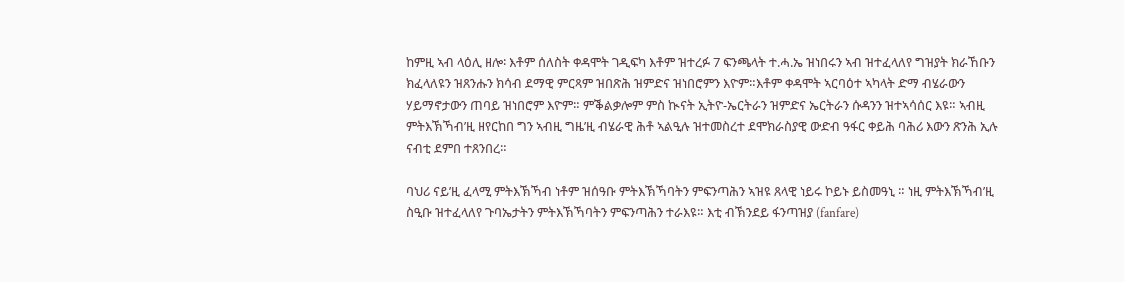ከምዚ ኣብ ላዕሊ ዘሎ፡ እቶም ሰለስት ቀዳሞት ገዲፍካ እቶም ዝተረፉ 7 ፍንጫላት ተ.ሓ.ኤ ዝነበሩን ኣብ ዝተፈላለየ ግዝያት ክራኸቡን ክፈላለዩን ዝጸንሑን ክሳብ ደማዊ ምርጻም ዝበጽሕ ዝምድና ዝነበሮምን እዮም።እቶም ቀዳሞት ኣርባዕተ ኣካላት ድማ ብሄራውን ሃይማኖታውን ጠባይ ዝነበሮም እዮም። ምቕልቃሎም ምስ ኲናት ኢትዮ-ኤርትራን ዝምድና ኤርትራን ሱዳንን ዝተኣሳሰር እዩ። ኣብዚ ምትእኽኻብ’ዚ ዘየርከበ ግን ኣብዚ ግዜ’ዚ ብሄራዊ ሕቶ ኣልዒሉ ዝተመስረተ ደሞክራስያዊ ውድብ ዓፋር ቀይሕ ባሕሪ እውን ጽንሕ ኢሉ ናብቲ ደምበ ተጸንበረ።

ባህሪ ናይ’ዚ ፈላሚ ምትእኽኻብ ነቶም ዝሰዓቡ ምትእኽኻባትን ምፍንጣሕን ኣዝዩ ጸላዊ ነይሩ ኮይኑ ይስመዓኒ ። ነዚ ምትእኽኻብ’ዚ ስዒቡ ዝተፈላለየ ጉባኤታትን ምትእኽኻባትን ምፍንጣሕን ተራእዩ። እቲ ብኽንደይ ፋንጣዝያ (fanfare)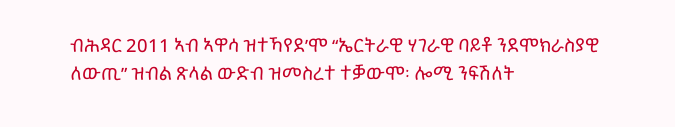ብሕዳር 2011 ኣብ ኣዋሳ ዝተኻየደ’ሞ “ኤርትራዊ ሃገራዊ ባይቶ ንደሞክራስያዊ ለውጢ” ዝብል ጽላል ውድብ ዝመስረተ ተቓውሞ፡ ሎሚ ንፍሽለት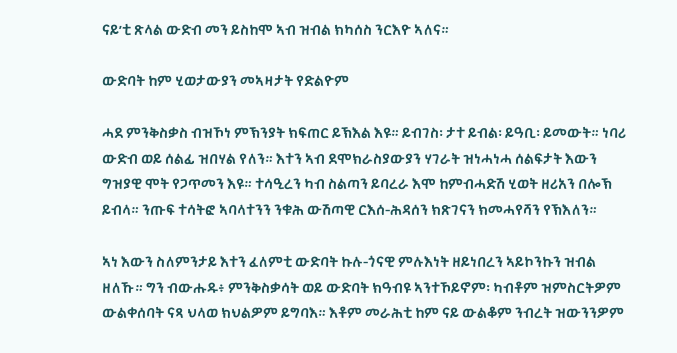ናይ’ቲ ጽላል ውድብ መን ይስከሞ ኣብ ዝብል ክካሰስ ንርእዮ ኣለና።

ውድባት ከም ሂወታውያን መኣዛታት የድልዮም

ሓደ ምንቅስቃስ ብዝኾነ ምኽንያት ክፍጠር ይኽእል እዩ። ይብገስ፡ ታተ ይብል፡ ይዓቢ፡ ይመውት። ነባሪ ውድብ ወይ ሰልፊ ዝበሃል የለን። እተን ኣብ ደሞክራስያውያን ሃገራት ዝነሓነሓ ሰልፍታት እውን ግዝያዊ ሞት የጋጥመን እዩ። ተሳዒረን ካብ ስልጣን ይባረራ እሞ ከምብሓድሽ ሂወት ዘሪአን በሎኽ ይብላ። ንጡፍ ተሳትፎ ኣባላተንን ንቁሕ ውሽጣዊ ርእሰ-ሕዳሰን ክጽገናን ክመሓየሻን የኽእለን።

ኣነ እውን ስለምንታይ እተን ፈለምቲ ውድባት ኩሉ-ጎናዊ ምሉእነት ዘይነበረን ኣይኮንኩን ዝብል ዘለኹ። ግን ብውሑዱ፥ ምንቅስቃሳት ወይ ውድባት ክዓብዩ ኣንተኾይኖም፡ ካብቶም ዝምስርትዎም ውልቀሰባት ናጻ ህላወ ክህልዎም ይግባእ። እቶም መራሕቲ ከም ናይ ውልቆም ንብረት ዝውንንዎም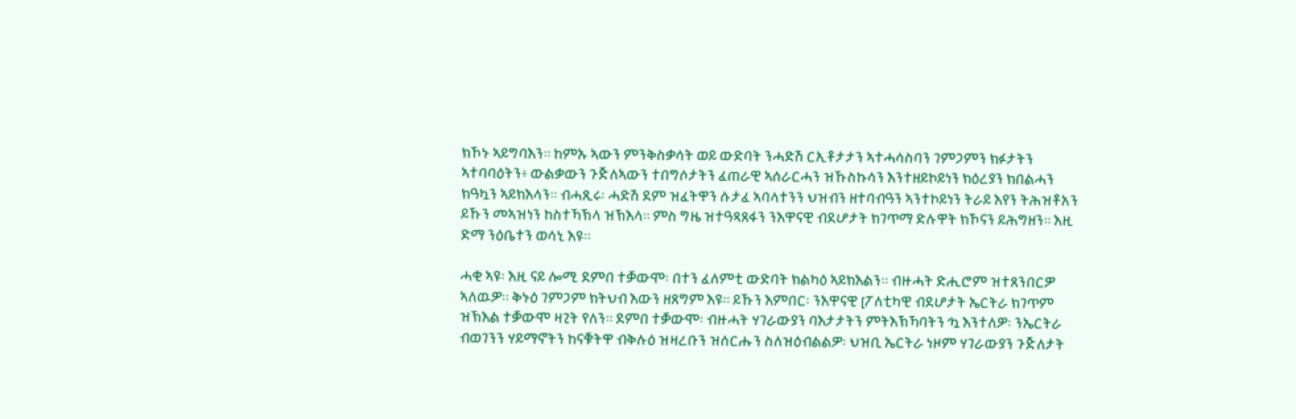ክኾኑ ኣይግባእን። ከምኡ ኣውን ምንቅስቃሳት ወይ ውድባት ንሓድሽ ርኢቶታታን ኣተሓሳስባን ገምጋምን ክፉታትን ኣተባባዕትን፥ ውልቃውን ጉጅለኣውን ተበግሶታትን ፈጠራዊ ኣሰራርሓን ዝኹስኩሳን እንተዘይኮይነን ክዕረያን ክበልሓን ክዓኳን ኣይክእላን። ብሓጺሩ፡ ሓድሽ ደም ዝፈትዋን ሱታፈ ኣባላተንን ህዝብን ዘተባብዓን ኣንተኮይነን ትራይ እየን ትሕዝቶአን ይኹን መኣዝነን ከስተኻኽላ ዝኽእላ። ምስ ግዜ ዝተዓጻጸፋን ንእዋናዊ ብደሆታት ክገጥማ ድሉዋት ክኾናን ይሕግዘን። እዚ ድማ ንዕቤተን ወሳኒ እዩ።

ሓቂ ኣዩ፡ እዚ ናይ ሎሚ ደምበ ተቓውሞ፡ በተን ፈለምቲ ውድባት ክልካዕ ኣይክእልን። ብዙሓት ድሒሮም ዝተጸንበርዎ ኣለዉዎ። ቅኑዕ ገምጋም ክትህብ እውን ዘጸግም እዩ። ይኹን እምበር፡ ንእዋናዊ [ፖለቲካዊ ብደሆታት ኤርትራ ክገጥም ዝኽእል ተቓውሞ ዛጊት የለን። ደምበ ተቓውሞ፡ ብዙሓት ሃገራውያን ባእታታትን ምትእኽኻባትን ‘ኳ እንተለዎ፡ ንኤርትራ ብወገንን ሃይማኖትን ከናቑትዋ ብቅሉዕ ዝዛረቡን ዝሰርሑን ስለዝዕብልልዎ፡ ህዝቢ ኤርትራ ነዞም ሃገራውያን ጉጅለታት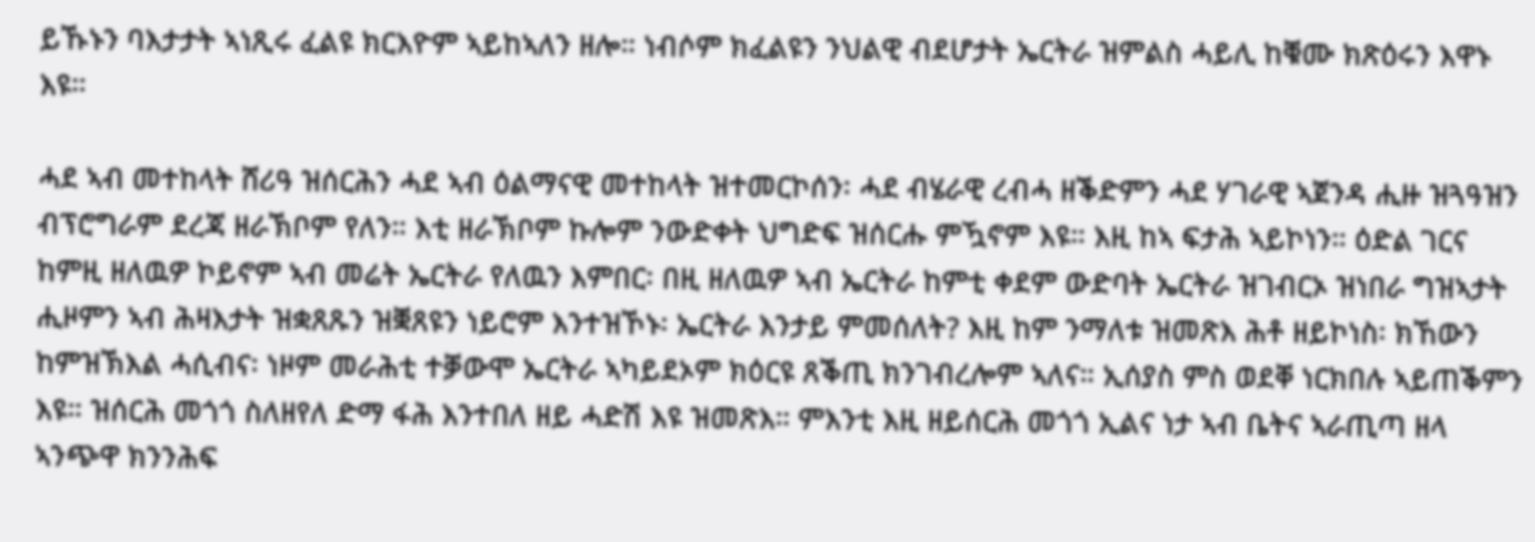ይኹኑን ባእታታት ኣነጺሩ ፈልዩ ክርእዮም ኣይከኣለን ዘሎ። ነብሶም ክፈልዩን ንህልዊ ብደሆታት ኤርትራ ዝምልስ ሓይሊ ከቑሙ ክጽዕሩን እዋኑ እዩ።

ሓደ ኣብ መተከላት ሸሪዓ ዝሰርሕን ሓደ ኣብ ዕልማናዊ መተከላት ዝተመርኮሰን፡ ሓደ ብሄራዊ ረብሓ ዘቕድምን ሓደ ሃገራዊ ኣጀንዳ ሒዙ ዝጓዓዝን ብፕሮግራም ደረጃ ዘራኽቦም የለን። እቲ ዘራኽቦም ኩሎም ንውድቀት ህግድፍ ዝሰርሑ ምዃኖም እዩ። እዚ ከኣ ፍታሕ ኣይኮነን። ዕድል ገርና ከምዚ ዘለዉዎ ኮይኖም ኣብ መሬት ኤርትራ የለዉን እምበር፡ በዚ ዘለዉዎ ኣብ ኤርትራ ከምቲ ቀደም ውድባት ኤርትራ ዝገብርኦ ዝነበራ ግዝኣታት ሒዞምን ኣብ ሕዛእታት ዝቋጸጹን ዝቛጸዩን ነይሮም እንተዝኾኑ፡ ኤርትራ እንታይ ምመሰለት? እዚ ከም ንማለቱ ዝመጽእ ሕቶ ዘይኮነስ፡ ክኸውን ከምዝኽእል ሓሲብና፡ ነዞም መራሕቲ ተቓውሞ ኤርትራ ኣካይደኦም ክዕርዩ ጸቕጢ ክንገብረሎም ኣለና። ኢሰያስ ምስ ወደቐ ነርክበሉ ኣይጠቕምን እዩ። ዝሰርሕ መጎጎ ስለዘየለ ድማ ፋሕ እንተበለ ዘይ ሓድሽ እዩ ዝመጽእ። ምእንቲ እዚ ዘይሰርሕ መጎጎ ኢልና ነታ ኣብ ቤትና ኣራጢጣ ዘላ ኣንጭዋ ክንንሕፍ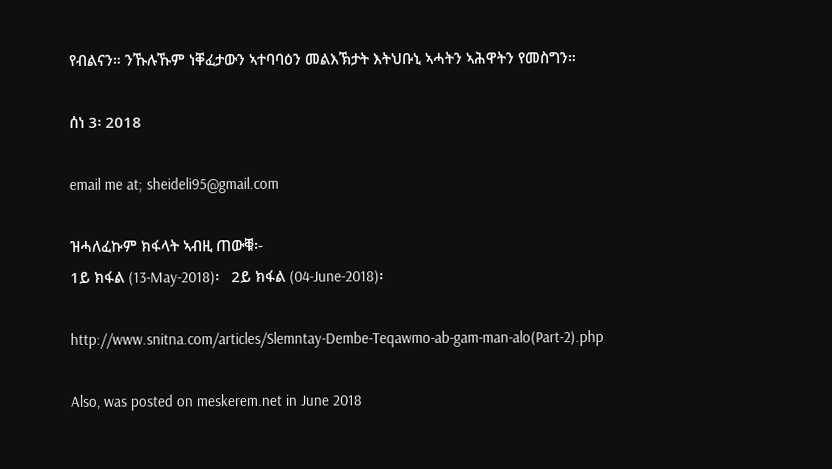የብልናን። ንኹሉኹም ነቐፈታውን ኣተባባዕን መልእኽታት እትህቡኒ ኣሓትን ኣሕዋትን የመስግን።

ሰነ 3፡ 2018

email me at; sheideli95@gmail.com

ዝሓለፈኩም ክፋላት ኣብዚ ጠውቑ፡-
1ይ ክፋል (13-May-2018)፡   2ይ ክፋል (04-June-2018)፡

http://www.snitna.com/articles/Slemntay-Dembe-Teqawmo-ab-gam-man-alo(Part-2).php

Also, was posted on meskerem.net in June 2018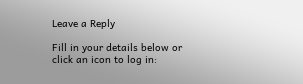Leave a Reply

Fill in your details below or click an icon to log in: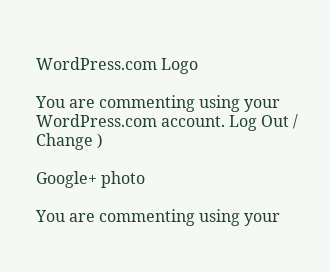WordPress.com Logo

You are commenting using your WordPress.com account. Log Out /  Change )

Google+ photo

You are commenting using your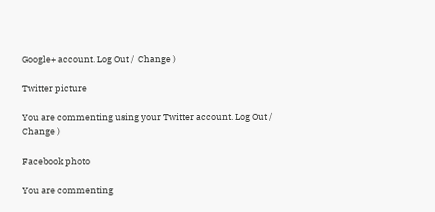Google+ account. Log Out /  Change )

Twitter picture

You are commenting using your Twitter account. Log Out /  Change )

Facebook photo

You are commenting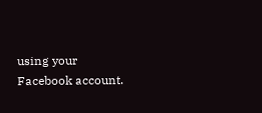using your Facebook account.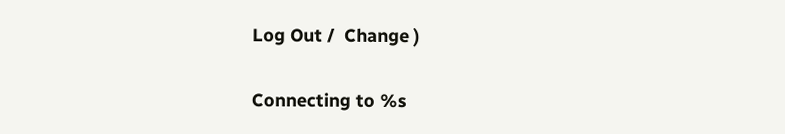Log Out /  Change )

Connecting to %s